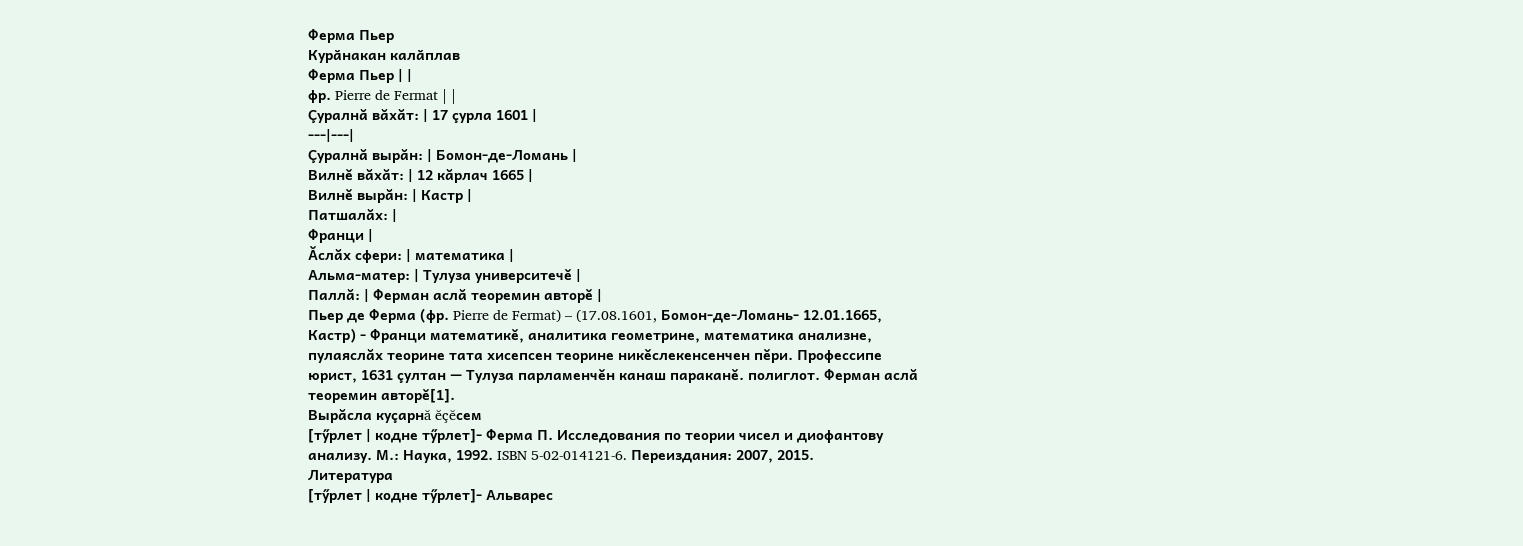Ферма Пьер
Курӑнакан калӑплав
Ферма Пьер | |
фр. Pierre de Fermat | |
Çуралнă вăхăт: | 17 çурла 1601 |
---|---|
Çуралнă вырăн: | Бомон-де-Ломань |
Вилнĕ вăхăт: | 12 кăрлач 1665 |
Вилнĕ вырăн: | Кастр |
Патшалăх: |
Франци |
Ăслăх сфери: | математика |
Альма-матер: | Тулуза университечĕ |
Паллă: | Ферман аслă теоремин авторĕ |
Пьер де Ферма (фр. Pierre de Fermat) – (17.08.1601, Бомон-де-Ломань- 12.01.1665, Кастр) - Франци математикĕ, аналитика геометрине, математика анализне, пулаяслăх теорине тата хисепсен теорине никĕслекенсенчен пĕри. Профессипе юрист, 1631 çултан — Тулуза парламенчĕн канаш параканĕ. полиглот. Ферман аслă теоремин авторĕ[1].
Вырăсла куçарнă ĕçĕсем
[тӳрлет | кодне тӳрлет]- Ферма П. Исследования по теории чисел и диофантову анализу. М.: Наука, 1992. ISBN 5-02-014121-6. Переиздания: 2007, 2015.
Литература
[тӳрлет | кодне тӳрлет]- Альварес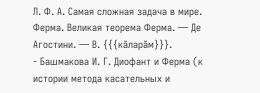Л. Ф. А. Самая сложная задача в мире. Ферма. Великая теорема Ферма. — Де Агостини. — В. {{{кăларăм}}}.
- Башмакова И. Г. Диофант и Ферма (к истории метода касательных и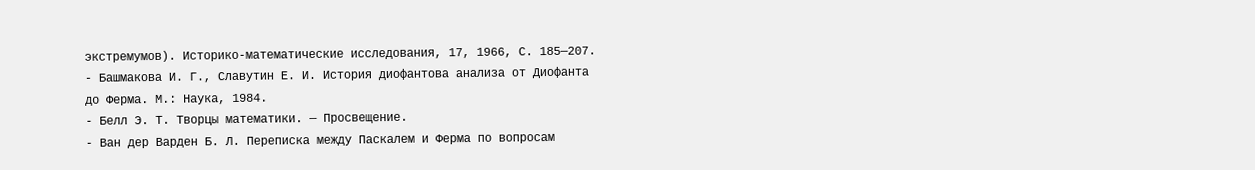экстремумов). Историко-математические исследования, 17, 1966, С. 185—207.
- Башмакова И. Г., Славутин Е. И. История диофантова анализа от Диофанта до Ферма. М.: Наука, 1984.
- Белл Э. Т. Творцы математики. — Просвещение.
- Ван дер Варден Б. Л. Переписка между Паскалем и Ферма по вопросам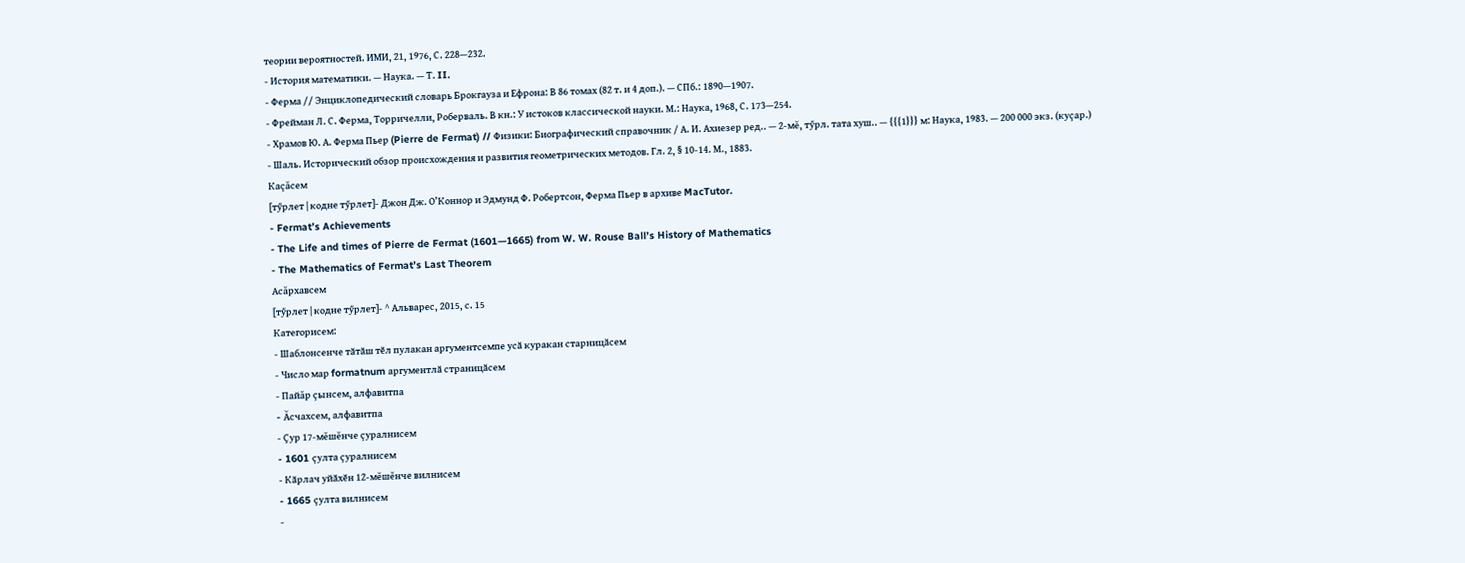теории вероятностей. ИМИ, 21, 1976, С. 228—232.
- История математики. — Наука. — Т. II.
- Ферма // Энциклопедический словарь Брокгауза и Ефрона: В 86 томах (82 т. и 4 доп.). — СПб.: 1890—1907.
- Фрейман Л. С. Ферма, Торричелли, Роберваль. В кн.: У истоков классической науки. М.: Наука, 1968, С. 173—254.
- Храмов Ю. А. Ферма Пьер (Pierre de Fermat) // Физики: Биографический справочник / А. И. Ахиезер ред.. — 2-мĕ, тӳрл. тата хуш.. — {{{1}}} м: Наука, 1983. — 200 000 экз. (куçар.)
- Шаль. Исторический обзор происхождения и развития геометрических методов. Гл. 2, § 10-14. М., 1883.
Каçăсем
[тӳрлет | кодне тӳрлет]- Джон Дж. О’Коннор и Эдмунд Ф. Робертсон, Ферма Пьер в архиве MacTutor.
- Fermat’s Achievements
- The Life and times of Pierre de Fermat (1601—1665) from W. W. Rouse Ball’s History of Mathematics
- The Mathematics of Fermat’s Last Theorem
Асăрхавсем
[тӳрлет | кодне тӳрлет]- ^ Альварес, 2015, с. 15
Категорисем:
- Шаблонсенче тӑтӑш тӗл пулакан аргументсемпе усӑ куракан старницӑсем
- Число мар formatnum аргументлӑ страницӑсем
- Пайăр çынсем, алфавитпа
- Ăсчахсем, алфавитпа
- Ҫур 17-мĕшĕнче çуралнисем
- 1601 çулта çуралнисем
- Кӑрлач уйӑхӗн 12-мĕшĕнче вилнисем
- 1665 çулта вилнисем
-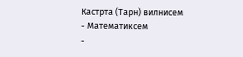Кастрта (Тарн) вилнисем
- Математиксем
-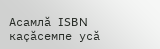Асамлӑ ISBN каҫӑсемпе усӑ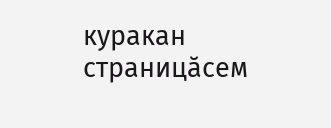куракан страницӑсем